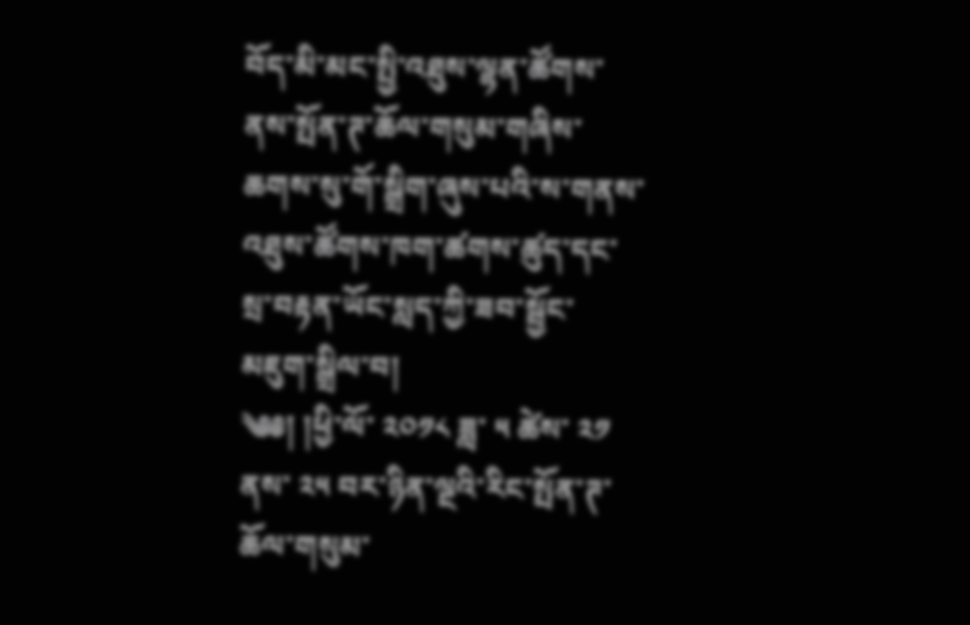བོད་མི་མང་སྤྱི་འཐུས་ལྷན་ཚོགས་ནས་སྤོན་ཊ་ཆོལ་གསུམ་གཞིས་ཆགས་སུ་གོ་སྒྲིག་ཞུས་པའི་ས་གནས་འཐུས་ཚོགས་ཁག་ཚགས་ཚུད་དང་སྲ་བརྟན་ཡོང་སླད་ཀྱི་ཟབ་སྦྱོང་མཇུག་སྒྲིལ་བ།
༄༅། །ཕྱི་ལོ་ ༢༠༡༨ ཟླ་ ༥ ཚེས་ ༢༡ ནས་ ༢༥ བར་ཉིན་ལྔའི་རིང་སྤོན་ཊ་ཆོལ་གསུམ་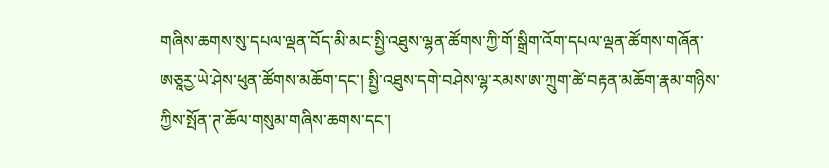གཞིས་ཆགས་སུ་དཔལ་ལྡན་བོད་མི་མང་སྤྱི་འཐུས་ལྷན་ཚོགས་ཀྱི་གོ་སྒྲིག་འོག་དཔལ་ལྡན་ཚོགས་གཞོན་ཨཅཱརྱ་ཡེ་ཤེས་ཕུན་ཚོགས་མཆོག་དང་། སྤྱི་འཐུས་དགེ་བཤེས་ལྷ་རམས་ཨ་ཀྲུག་ཚེ་བརྟན་མཆོག་རྣམ་གཉིས་ཀྱིས་སྤོན་ཊ་ཆོལ་གསུམ་གཞིས་ཆགས་དང་།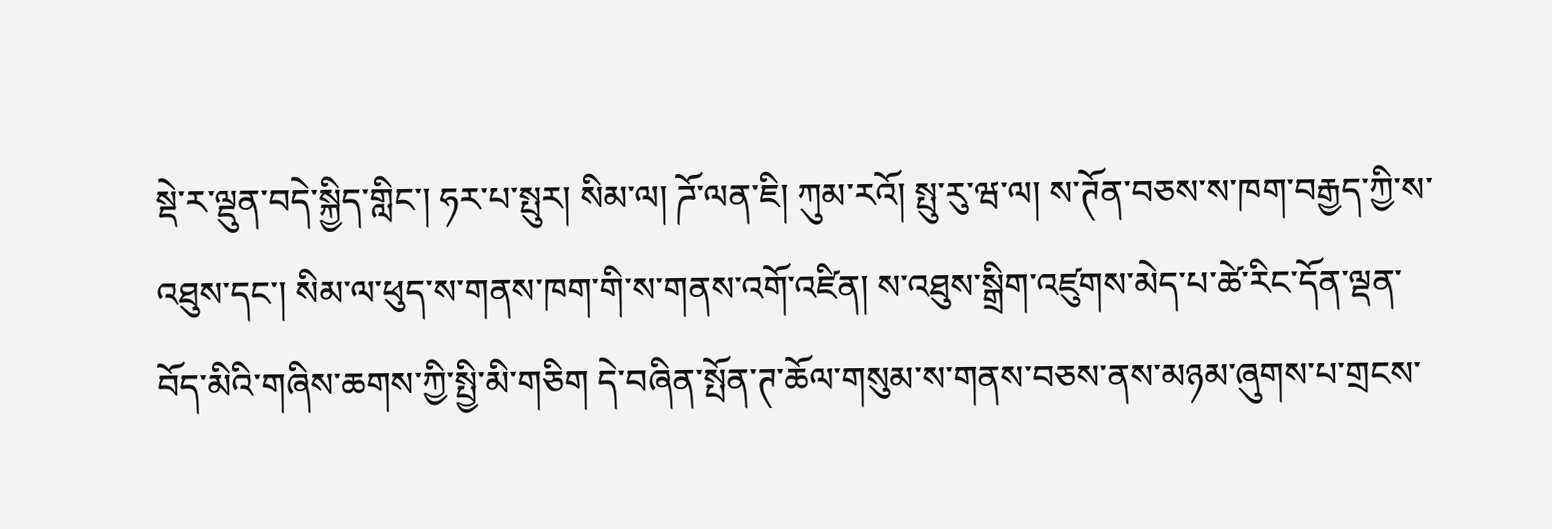སྡེ་ར་ལྡུན་བདེ་སྐྱིད་གླིང་། ཧར་པ་སྤུར། སིམ་ལ། ཌོ་ལན་ཇི། ཀུམ་རའོ། སྤུ་རུ་ཝ་ལ། ས་ཊོན་བཅས་ས་ཁག་བརྒྱད་ཀྱི་ས་འཐུས་དང་། སིམ་ལ་ཕུད་ས་གནས་ཁག་གི་ས་གནས་འགོ་འཛིན། ས་འཐུས་སྒྲིག་འཛུགས་མེད་པ་ཚེ་རིང་དོན་ལྡན་བོད་མིའི་གཞིས་ཆགས་ཀྱི་སྤྱི་མི་གཅིག དེ་བཞིན་སྤོན་ཊ་ཆོལ་གསུམ་ས་གནས་བཅས་ནས་མཉམ་ཞུགས་པ་གྲངས་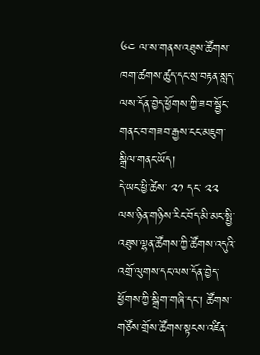༦༤ ལ་ས་གནས་འཐུས་ཚོགས་ཁག་ཚགས་ཚུད་དང་སྲ་བརྟན་སླད་ལས་དོན་བྱེད་ཕྱོགས་ཀྱི་ཟབ་སྦྱོང་གནང་བ་གཟབ་རྒྱས་ངང་མཇུག་སྒྲིལ་གནང་ཡོད།
དེ་ཡང་ཕྱི་ཚེས་ ༢༡ དང་ ༢༢ ལས་ཉིན་གཉིས་རིང་བོད་མི་མང་སྤྱི་འཐུས་ལྷན་ཚོགས་ཀྱི་ཚོགས་འདུའི་འགྲོ་ལུགས་དང་ལས་དོན་བྱེད་ཕྱོགས་ཀྱི་སྒྲིག་གཞི་དང་། ཚོགས་གཙོས་གྲོས་ཚོགས་སྟངས་འཛིན་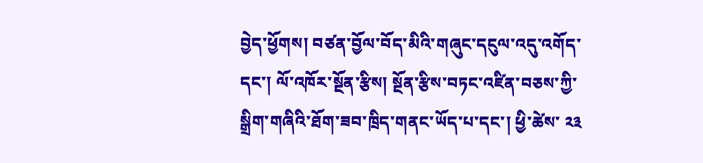བྱེད་ཕྱོགས། བཙན་བྱོལ་བོད་མིའི་གཞུང་དངུལ་འདུ་འགོད་དང་། ལོ་འཁོར་སྔོན་རྩིས། སྔོན་རྩིས་བཏང་འཛིན་བཅས་ཀྱི་སྒྲིག་གཞིའི་ཐོག་ཟབ་ཁྲིད་གནང་ཡོད་པ་དང་། ཕྱི་ཚེས་ ༢༣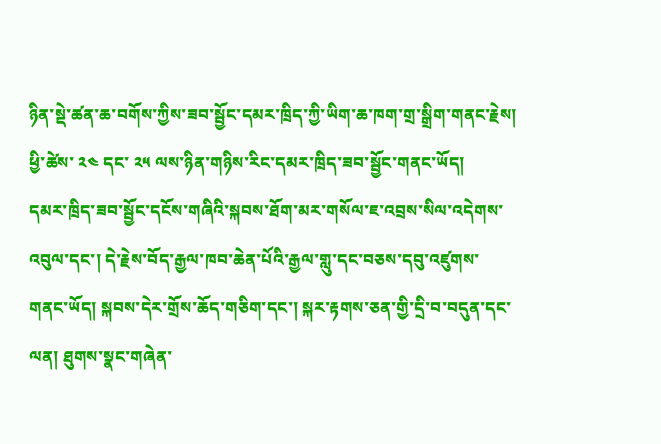ཉིན་སྡེ་ཚན་ཆ་བགོས་ཀྱིས་ཟབ་སྦྱོང་དམར་ཁྲིད་ཀྱི་ཡིག་ཆ་ཁག་གྲ་སྒྲིག་གནང་རྗེས། ཕྱི་ཚེས་ ༢༤ དང་ ༢༥ ལས་ཉིན་གཉིས་རིང་དམར་ཁྲིད་ཟབ་སྦྱོང་གནང་ཡོད།
དམར་ཁྲིད་ཟབ་སྦྱོང་དངོས་གཞིའི་སྐབས་ཐོག་མར་གསོལ་ཇ་འབྲས་སིལ་འདེགས་འབུལ་དང་། དེ་རྗེས་བོད་རྒྱལ་ཁབ་ཆེན་པོའི་རྒྱལ་གླུ་དང་བཅས་དབུ་འཛུགས་གནང་ཡོད། སྐབས་དེར་གྲོས་ཆོད་གཅིག་དང་། སྐར་རྟགས་ཅན་གྱི་དྲི་བ་བདུན་དང་ལན། ཐུགས་སྣང་གཞེན་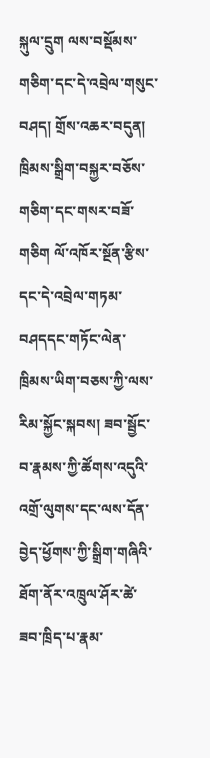སྐུལ་དྲུག ལས་བསྡོམས་གཅིག་དང་དེ་འབྲེལ་གསུང་བཤད། གྲོས་འཆར་བདུན། ཁྲིམས་སྒྲིག་བསྐྱར་བཅོས་གཅིག་དང་གསར་བཟོ་གཅིག ལོ་འཁོར་སྔོན་རྩིས་དང་དེ་འབྲེལ་གཏམ་བཤདདང་གཏོང་ལེན་ཁྲིམས་ཡིག་བཅས་ཀྱི་ལས་རིམ་སྐྱོང་སྐབས། ཟབ་སྦྱོང་བ་རྣམས་ཀྱི་ཚོགས་འདུའི་འགྲོ་ལུགས་དང་ལས་དོན་བྱེད་ཕྱོགས་ཀྱི་སྒྲིག་གཞིའི་ཐོག་ནོར་འཁྲུལ་ཤོར་ཚེ་ཟབ་ཁྲིད་པ་རྣམ་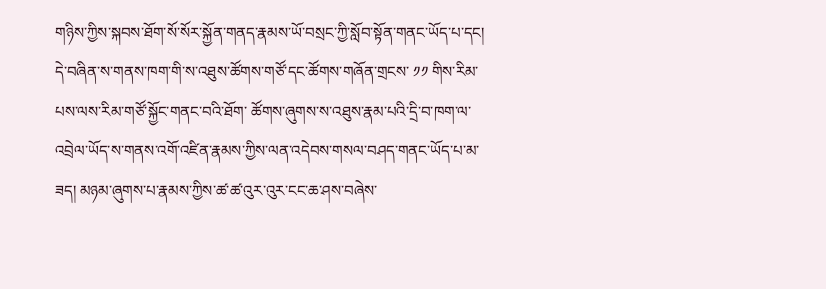གཉིས་ཀྱིས་སྐབས་ཐོག་སོ་སོར་སྐྱོན་གནད་རྣམས་ཡོ་བསྲང་ཀྱི་སློབ་སྟོན་གནང་ཡོད་པ་དང། དེ་བཞིན་ས་གནས་ཁག་གི་ས་འཐུས་ཚོགས་གཙོ་དང་ཚོགས་གཞོན་གྲངས་ ༡༡ གིས་རིམ་པས་ལས་རིམ་གཙོ་སྐྱོང་གནང་བའི་ཐོག་ ཚོགས་ཞུགས་ས་འཐུས་རྣམ་པའི་དྲི་བ་ཁག་ལ་འབྲེལ་ཡོད་ས་གནས་འགོ་འཛིན་རྣམས་ཀྱིས་ལན་འདེབས་གསལ་བཤད་གནང་ཡོད་པ་མ་ཟད། མཉམ་ཞུགས་པ་རྣམས་ཀྱིས་ཚ་ཚ་འུར་འུར་ངང་ཆ་ཤས་བཞེས་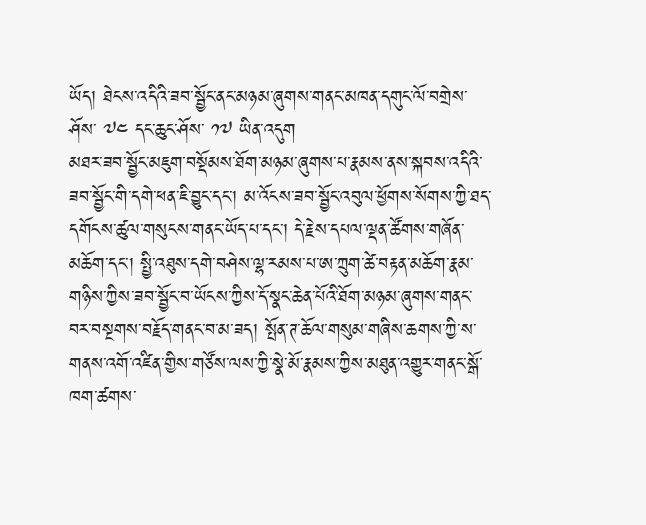ཡོད། ཐེངས་འདིའི་ཟབ་སྦྱོང་ནང་མཉམ་ཞུགས་གནང་མཁན་དགུང་ལོ་བགྲེས་ཤོས་ ༧༤ དང་ཆུང་ཤོས་ ༡༧ ཡིན་འདུག
མཐར་ཟབ་སྦྱོང་མཇུག་བསྡོམས་ཐོག་མཉམ་ཞུགས་པ་རྣམས་ནས་སྐབས་འདིའི་ཟབ་སྦྱོང་གི་དགེ་ཕན་ཇི་བྱུང་དང་། མ་འོངས་ཟབ་སྦྱོང་འབུལ་ཕྱོགས་སོགས་ཀྱི་ཐད་དགོངས་ཚུལ་གསུངས་གནང་ཡོད་པ་དང་། དེ་རྗེས་དཔལ་ལྡན་ཚོགས་གཞོན་མཆོག་དང་། སྤྱི་འཐུས་དགེ་བཤེས་ལྷ་རམས་པ་ཨ་ཀྲུག་ཚེ་བརྟན་མཆོག་རྣམ་གཉིས་ཀྱིས་ཟབ་སྦྱོང་བ་ཡོངས་ཀྱིས་དོ་སྣང་ཆེན་པོའི་ཐོག་མཉམ་ཞུགས་གནང་བར་བསྔགས་བརྗོད་གནང་བ་མ་ཟད། སྤོན་ཊ་ཆོལ་གསུམ་གཞིས་ཆགས་ཀྱི་ས་གནས་འགོ་འཛིན་གྱིས་གཙོས་ལས་ཀྱི་སྣེ་མོ་རྣམས་ཀྱིས་མཐུན་འགྱུར་གནང་སྒོ་ཁག་ཚགས་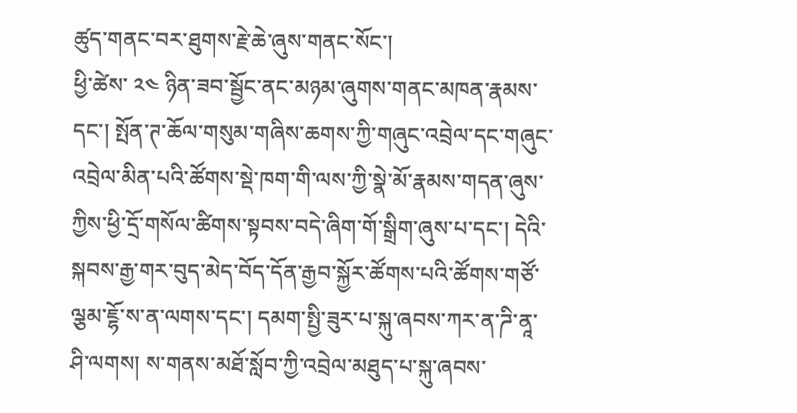ཚུད་གནང་བར་ཐུགས་རྗེ་ཆེ་ཞུས་གནང་སོང་།
ཕྱི་ཚེས་ ༢༤ ཉིན་ཟབ་སྦྱོང་ནང་མཉམ་ཞུགས་གནང་མཁན་རྣམས་དང་། སྤོན་ཊ་ཆོལ་གསུམ་གཞིས་ཆགས་ཀྱི་གཞུང་འབྲེལ་དང་གཞུང་འབྲེལ་མིན་པའི་ཚོགས་སྡེ་ཁག་གི་ལས་ཀྱི་སྣེ་མོ་རྣམས་གདན་ཞུས་ཀྱིས་ཕྱི་དྲོ་གསོལ་ཚིགས་སྟབས་བདེ་ཞིག་གོ་སྒྲིག་ཞུས་པ་དང་། དེའི་སྐབས་རྒྱ་གར་བུད་མེད་བོད་དོན་རྒྱབ་སྐྱོར་ཚོགས་པའི་ཚོགས་གཙོ་ལྕམ་ཇྷོ་ས་ན་ལགས་དང་། དམག་སྤྱི་ཟུར་པ་སྐུ་ཞབས་ཀར་ན་ཌི་ནཱ་ཤི་ལགས། ས་གནས་མཐོ་སློབ་ཀྱི་འབྲེལ་མཐུད་པ་སྐུ་ཞབས་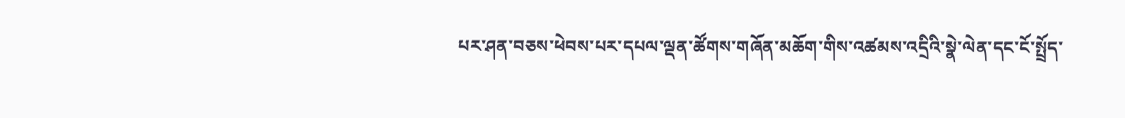པར་ཤན་བཅས་ཕེབས་པར་དཔལ་ལྡན་ཚོགས་གཞོན་མཆོག་གིས་འཚམས་འདྲིའི་སྣེ་ལེན་དང་ངོ་སྤྲོད་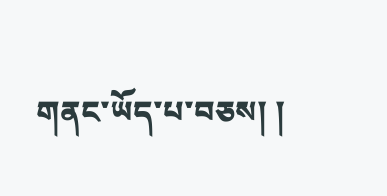གནང་ཡོད་པ་བཅས། །